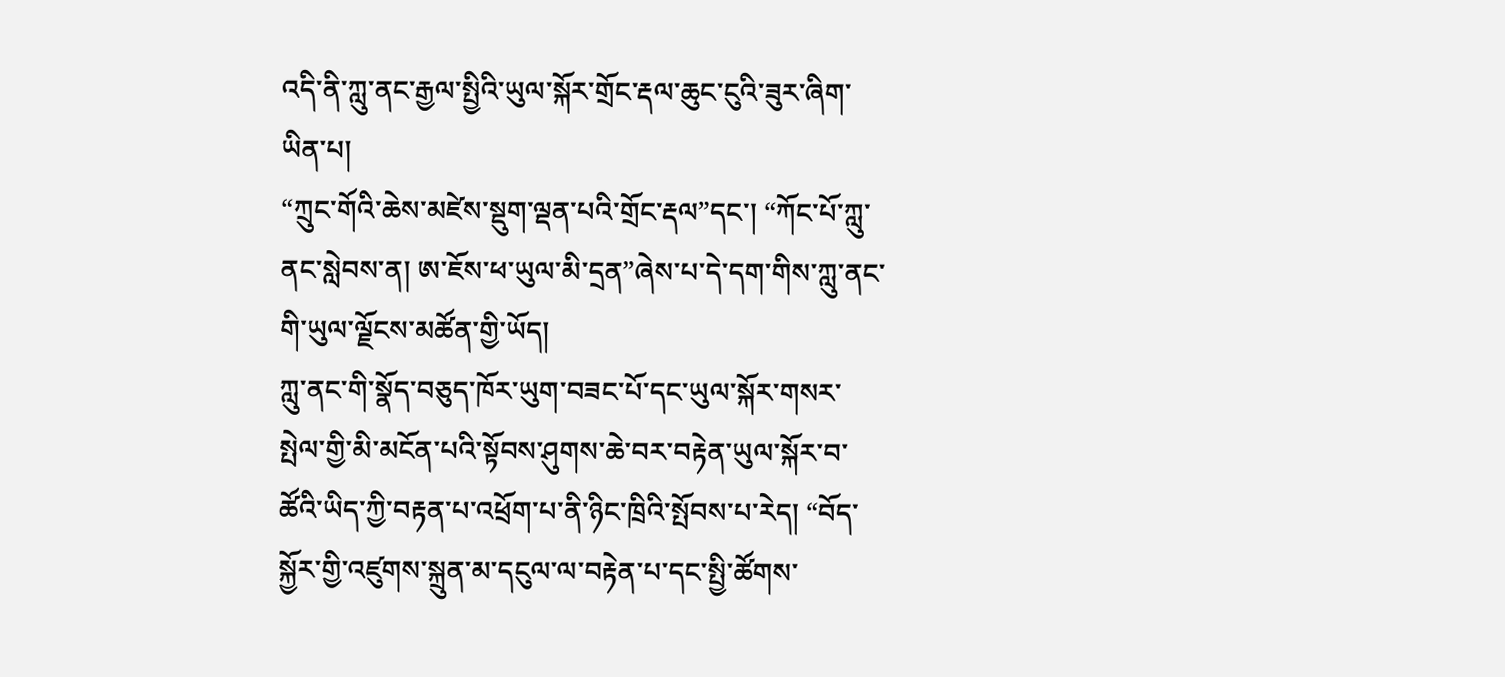འདི་ནི་ཀླུ་ནང་རྒྱལ་སྤྱིའི་ཡུལ་སྐོར་གྲོང་རྡལ་ཆུང་ངུའི་ཟུར་ཞིག་ཡིན་པ།
“ཀྲུང་གོའི་ཆེས་མཛེས་སྡུག་ལྡན་པའི་གྲོང་རྡལ”དང་། “ཀོང་པོ་ཀླུ་ནང་སླེབས་ན། ཨ་ཇོས་ཕ་ཡུལ་མི་དྲན”ཞེས་པ་དེ་དག་གིས་ཀླུ་ནང་གི་ཡུལ་ལྗོངས་མཚོན་གྱི་ཡོད།
ཀླུ་ནང་གི་སྣོད་བཅུད་ཁོར་ཡུག་བཟང་པོ་དང་ཡུལ་སྐོར་གསར་སྤེལ་གྱི་མི་མངོན་པའི་སྟོབས་ཤུགས་ཆེ་བར་བརྟེན་ཡུལ་སྐོར་བ་ཚོའི་ཡིད་ཀྱི་བརྟན་པ་འཕྲོག་པ་ནི་ཉིང་ཁྲིའི་སྤོབས་པ་རེད། “བོད་སྐྱོར་གྱི་འཛུགས་སྐྲུན་མ་དངུལ་ལ་བརྟེན་པ་དང་སྤྱི་ཚོགས་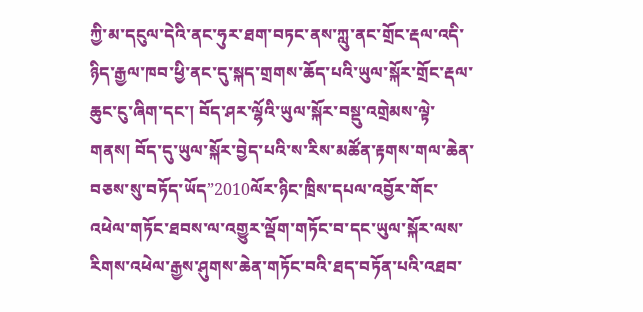ཀྱི་མ་དངུལ་དེའི་ནང་ཧུར་ཐག་བཏང་ནས་ཀླུ་ནང་གྲོང་རྡལ་འདི་ཉིད་རྒྱལ་ཁབ་ཕྱི་ནང་དུ་སྐད་གྲགས་ཆོད་པའི་ཡུལ་སྐོར་གྲོང་རྡལ་ཆུང་ངུ་ཞིག་དང་། བོད་ཤར་ལྷོའི་ཡུལ་སྐོར་བསྡུ་འགྲེམས་ལྟེ་གནས། བོད་དུ་ཡུལ་སྐོར་བྱེད་པའི་ས་རིས་མཚོན་རྟགས་གལ་ཆེན་བཅས་སུ་བཏོད་ཡོད”2010ལོར་ཉིང་ཁྲིས་དཔལ་འབྱོར་གོང་འཕེལ་གཏོང་ཐབས་ལ་འགྱུར་ལྡོག་གཏོང་བ་དང་ཡུལ་སྐོར་ལས་རིགས་འཕེལ་རྒྱས་ཤུགས་ཆེན་གཏོང་བའི་ཐད་བཏོན་པའི་འཐབ་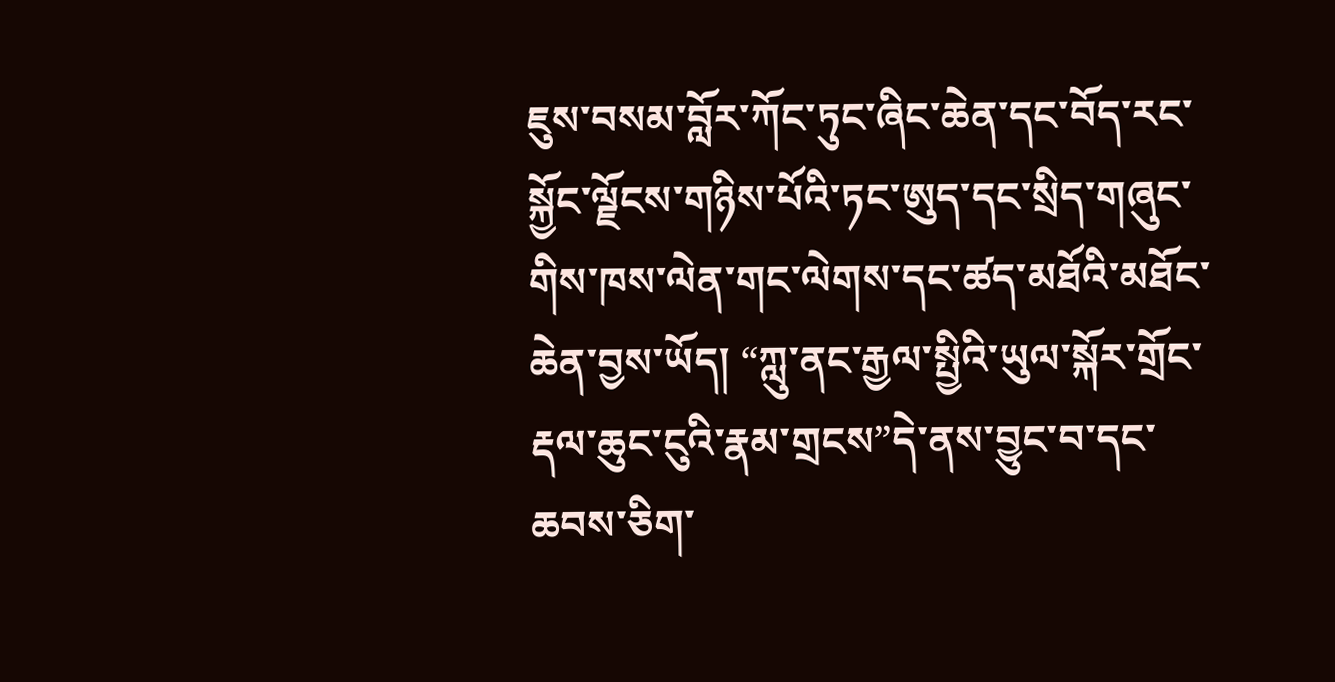ཇུས་བསམ་བློར་ཀོང་ཏུང་ཞིང་ཆེན་དང་བོད་རང་སྐྱོང་ལྗོངས་གཉིས་པོའི་ཏང་ཨུད་དང་སྲིད་གཞུང་གིས་ཁས་ལེན་གང་ལེགས་དང་ཚད་མཐོའི་མཐོང་ཆེན་བྱས་ཡོད། “ཀླུ་ནང་རྒྱལ་སྤྱིའི་ཡུལ་སྐོར་གྲོང་རྡལ་ཆུང་ངུའི་རྣམ་གྲངས”དེ་ནས་བྱུང་བ་དང་ཆབས་ཅིག་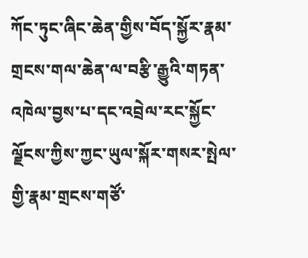ཀོང་ཏུང་ཞིང་ཆེན་གྱིས་བོད་སྐྱོར་རྣམ་གྲངས་གལ་ཆེན་ལ་བརྩི་རྒྱུའི་གཏན་འཁེལ་བྱས་པ་དང་འབྲེལ་རང་སྐྱོང་ལྗོངས་ཀྱིས་ཀྱང་ཡུལ་སྐོར་གསར་སྤེལ་གྱི་རྣམ་གྲངས་གཙོ་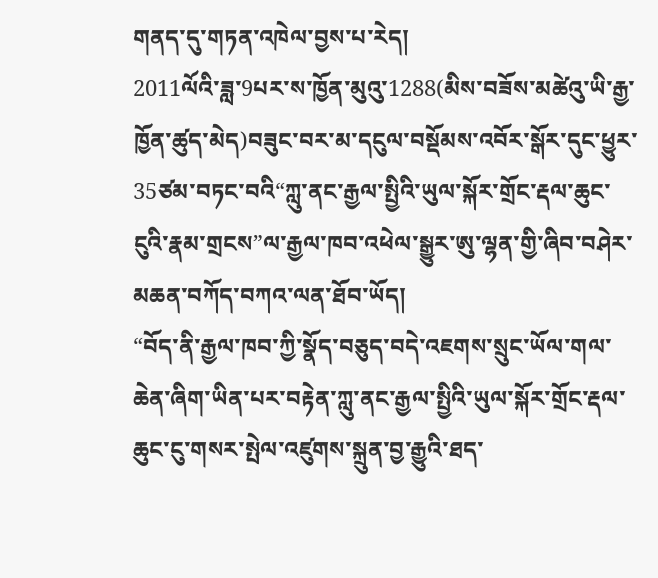གནད་དུ་གཏན་འཁེལ་བྱས་པ་རེད།
2011ལོའི་ཟླ་9པར་ས་ཁྱོན་མུའུ་1288(མིས་བཟོས་མཚེའུ་ཡི་རྒྱ་ཁྱོན་ཚུད་མེད)བཟུང་བར་མ་དངུལ་བསྡོམས་འབོར་སྒོར་དུང་ཕྱུར་35ཙམ་བཏང་བའི“ཀླུ་ནང་རྒྱལ་སྤྱིའི་ཡུལ་སྐོར་གྲོང་རྡལ་ཆུང་ངུའི་རྣམ་གྲངས”ལ་རྒྱལ་ཁབ་འཕེལ་སྒྱུར་ཨུ་ལྷན་གྱི་ཞིབ་བཤེར་མཆན་བཀོད་བཀའ་ལན་ཐོབ་ཡོད།
“བོད་ནི་རྒྱལ་ཁབ་ཀྱི་སྣོད་བཅུད་བདེ་འཇགས་སྲུང་ཡོལ་གལ་ཆེན་ཞིག་ཡིན་པར་བརྟེན་ཀླུ་ནང་རྒྱལ་སྤྱིའི་ཡུལ་སྐོར་གྲོང་རྡལ་ཆུང་ངུ་གསར་སྤེལ་འཛུགས་སྐྲུན་བྱ་རྒྱུའི་ཐད་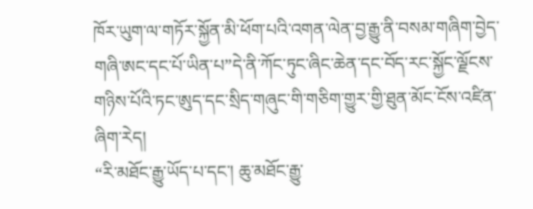ཁོར་ཡུག་ལ་གཏོར་སྐྱོན་མི་ཕོག་པའི་འགན་ལེན་བྱ་རྒྱུ་ནི་བསམ་གཞིག་བྱེད་གཞི་ཨང་དང་པོ་ཡིན་པ”དེ་ནི་ཀོང་ཏུང་ཞིང་ཆེན་དང་བོད་རང་སྐྱོང་ལྗོངས་གཉིས་པོའི་ཏང་ཨུད་དང་སྲིད་གཞུང་གི་གཅིག་གྱུར་གྱི་ཐུན་མོང་ངོས་འཛིན་ཞིག་རེད།
“རི་མཐོང་རྒྱུ་ཡོད་པ་དང་། ཆུ་མཐོང་རྒྱུ་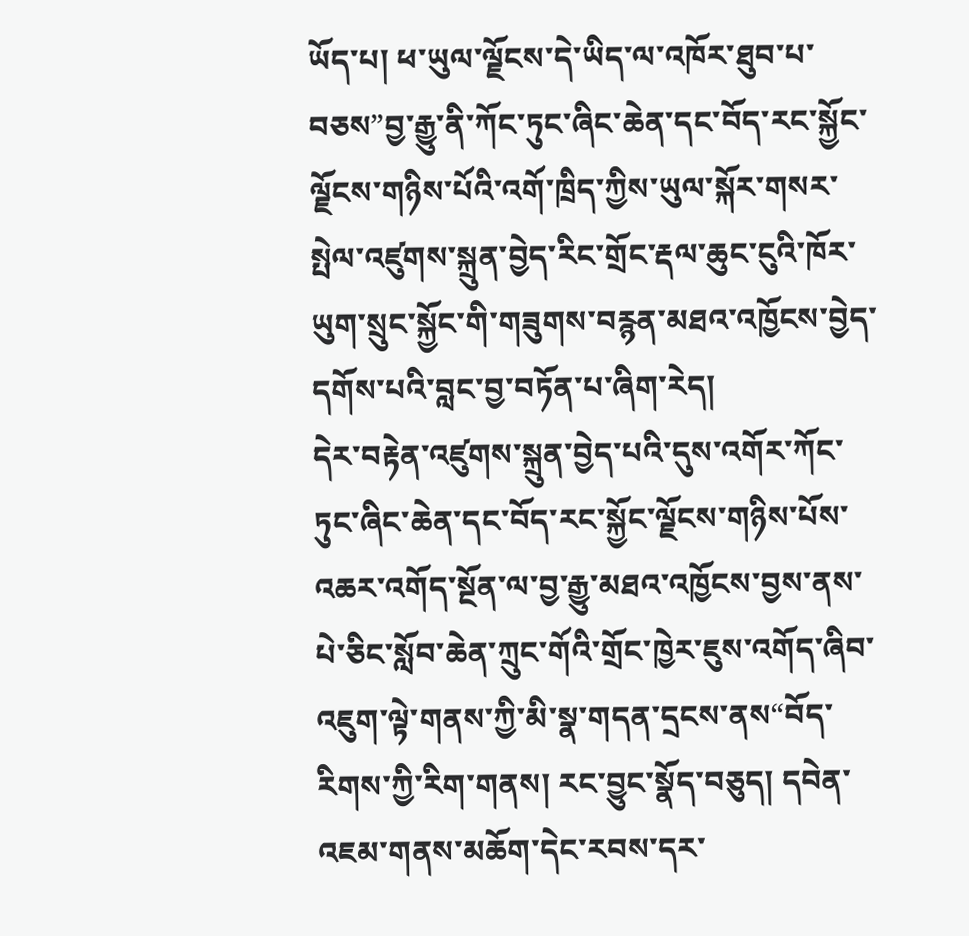ཡོད་པ། ཕ་ཡུལ་ལྗོངས་དེ་ཡིད་ལ་འཁོར་ཐུབ་པ་བཅས”བྱ་རྒྱུ་ནི་ཀོང་ཏུང་ཞིང་ཆེན་དང་བོད་རང་སྐྱོང་ལྗོངས་གཉིས་པོའི་འགོ་ཁྲིད་ཀྱིས་ཡུལ་སྐོར་གསར་སྤེལ་འཛུགས་སྐྲུན་བྱེད་རིང་གྲོང་རྡལ་ཆུང་ངུའི་ཁོར་ཡུག་སྲུང་སྐྱོང་གི་གཟུགས་བརྙན་མཐའ་འཁྱོངས་བྱེད་དགོས་པའི་བླང་བྱ་བཏོན་པ་ཞིག་རེད།
དེར་བརྟེན་འཛུགས་སྐྲུན་བྱེད་པའི་དུས་འགོར་ཀོང་ཏུང་ཞིང་ཆེན་དང་བོད་རང་སྐྱོང་ལྗོངས་གཉིས་པོས་འཆར་འགོད་སྔོན་ལ་བྱ་རྒྱུ་མཐའ་འཁྱོངས་བྱས་ནས་པེ་ཅིང་སློབ་ཆེན་ཀྲུང་གོའི་གྲོང་ཁྱེར་ཇུས་འགོད་ཞིབ་འཇུག་ལྟེ་གནས་ཀྱི་མི་སྣ་གདན་དྲངས་ནས“བོད་རིགས་ཀྱི་རིག་གནས། རང་བྱུང་སྣོད་བཅུད། དབེན་འཇམ་གནས་མཆོག་དེང་རབས་དར་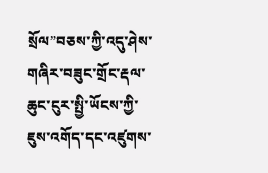སྲོལ”བཅས་ཀྱི་འདུ་ཤེས་གཞིར་བཟུང་གྲོང་རྡལ་ཆུང་ངུར་སྤྱི་ཡོངས་ཀྱི་ཇུས་འགོད་དང་འཛུགས་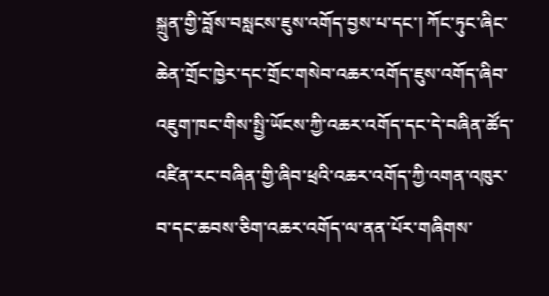སྐྲུན་གྱི་བློས་བསླངས་ཇུས་འགོད་བྱས་པ་དང་། ཀོང་ཏུང་ཞིང་ཆེན་གྲོང་ཁྱེར་དང་གྲོང་གསེབ་འཆར་འགོད་ཇུས་འགོད་ཞིབ་འཇུག་ཁང་གིས་སྤྱི་ཡོངས་ཀྱི་འཆར་འགོད་དང་དེ་བཞིན་ཚོད་འཛིན་རང་བཞིན་གྱི་ཞིབ་ཕྲའི་འཆར་འགོད་ཀྱི་འགན་འཁུར་བ་དང་ཆབས་ཅིག་འཆར་འགོད་ལ་ནན་པོར་གཞིགས་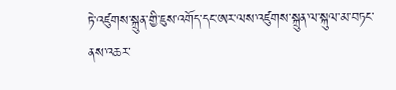ཏེ་འཛུགས་སྐྲུན་གྱི་ཇུས་འགོད་དང་ཨར་ལས་འཛུགས་སྐྲུན་ལ་སྐུལ་མ་བཏང་ནས་འཆར་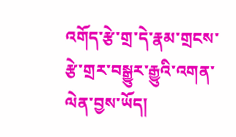འགོད་རྩེ་གྲ་དེ་རྣམ་གྲངས་རྩེ་གྲར་བསྒྱུར་རྒྱུའི་འགན་ལེན་བྱས་ཡོད།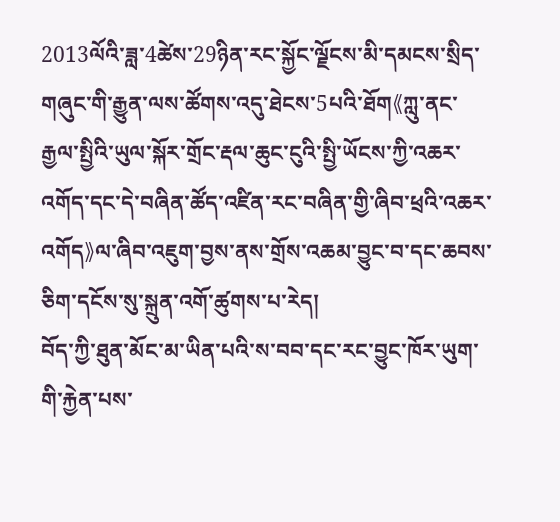2013ལོའི་ཟླ་4ཚེས་29ཉིན་རང་སྐྱོང་ལྗོངས་མི་དམངས་སྲིད་གཞུང་གི་རྒྱུན་ལས་ཚོགས་འདུ་ཐེངས་5པའི་ཐོག《ཀླུ་ནང་རྒྱལ་སྤྱིའི་ཡུལ་སྐོར་གྲོང་རྡལ་ཆུང་ངུའི་སྤྱི་ཡོངས་ཀྱི་འཆར་འགོད་དང་དེ་བཞིན་ཚོད་འཛིན་རང་བཞིན་གྱི་ཞིབ་ཕྲའི་འཆར་འགོད》ལ་ཞིབ་འཇུག་བྱས་ནས་གྲོས་འཆམ་བྱུང་བ་དང་ཆབས་ཅིག་དངོས་སུ་སྐྲུན་འགོ་ཚུགས་པ་རེད།
བོད་ཀྱི་ཐུན་མོང་མ་ཡིན་པའི་ས་བབ་དང་རང་བྱུང་ཁོར་ཡུག་གི་རྐྱེན་པས་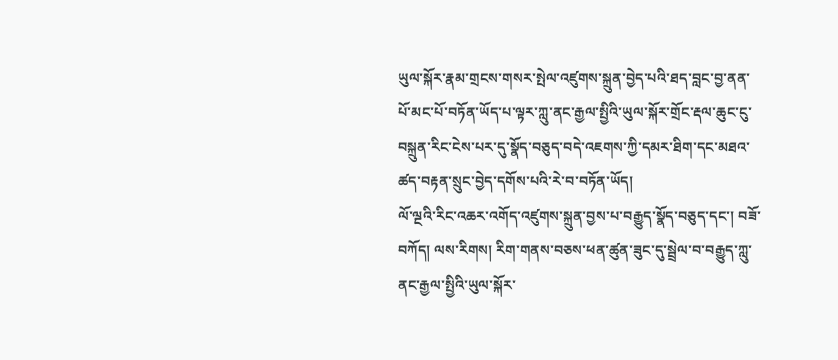ཡུལ་སྐོར་རྣམ་གྲངས་གསར་སྤེལ་འཛུགས་སྐྲུན་བྱེད་པའི་ཐད་བླང་བྱ་ནན་པོ་མང་པོ་བཏོན་ཡོད་པ་ལྟར་ཀླུ་ནང་རྒྱལ་སྤྱིའི་ཡུལ་སྐོར་གྲོང་རྡལ་ཆུང་ངུ་བསྐྲུན་རིང་ངེས་པར་དུ་སྣོད་བཅུད་བདེ་འཇགས་ཀྱི་དམར་ཐིག་དང་མཐའ་ཚད་བརྟན་སྲུང་བྱེད་དགོས་པའི་རེ་བ་བཏོན་ཡོད།
ལོ་ལྔའི་རིང་འཆར་འགོད་འཛུགས་སྐྲུན་བྱས་པ་བརྒྱུད་སྣོད་བཅུད་དང་། བཟོ་བཀོད། ལས་རིགས། རིག་གནས་བཅས་ཕན་ཚུན་ཟུང་དུ་སྦྲེལ་བ་བརྒྱུད་ཀླུ་ནང་རྒྱལ་སྤྱིའི་ཡུལ་སྐོར་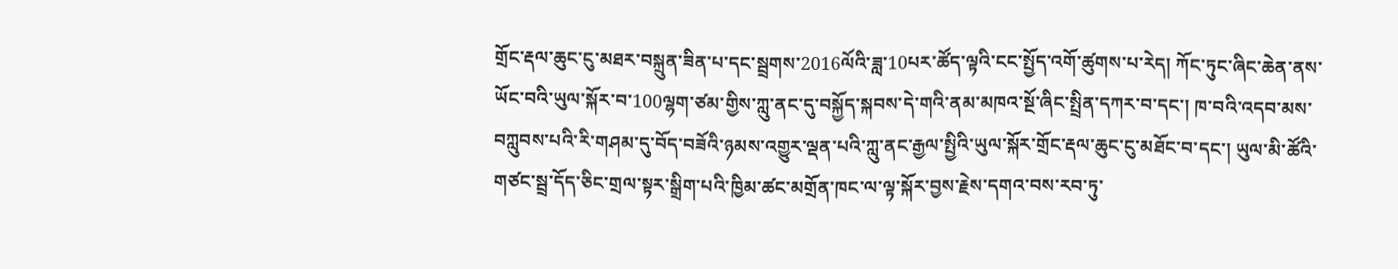གྲོང་རྡལ་ཆུང་ངུ་མཐར་བསྐྲུན་ཟིན་པ་དང་སྦྲགས་2016ལོའི་ཟླ་10པར་ཚོད་ལྟའི་ངང་སྤྱོད་འགོ་ཚུགས་པ་རེད། ཀོང་ཏུང་ཞིང་ཆེན་ནས་ཡོང་བའི་ཡུལ་སྐོར་བ་100ལྷག་ཙམ་གྱིས་ཀླུ་ནང་དུ་བསྐྱོད་སྐབས་དེ་གའི་ནམ་མཁའ་སྔོ་ཞིང་སྤྲིན་དཀར་བ་དང་། ཁ་བའི་འདབ་མས་བཀླུབས་པའི་རི་གཤམ་དུ་བོད་བཟོའི་ཉམས་འགྱུར་ལྡན་པའི་ཀླུ་ནང་རྒྱལ་སྤྱིའི་ཡུལ་སྐོར་གྲོང་རྡལ་ཆུང་ངུ་མཐོང་བ་དང་། ཡུལ་མི་ཚོའི་གཙང་སྦྲ་དོད་ཅིང་གྲལ་སྟར་སྒྲིག་པའི་ཁྱིམ་ཚང་མགྲོན་ཁང་ལ་ལྟ་སྐོར་བྱས་རྗེས་དགའ་བས་རབ་ཏུ་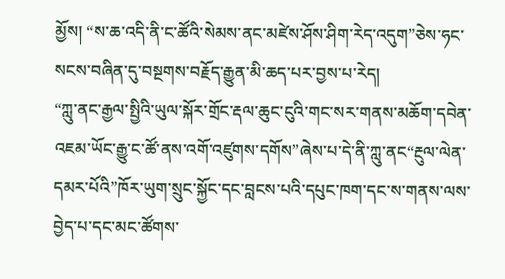མྱོས། “ས་ཆ་འདི་ནི་ང་ཚོའི་སེམས་ནང་མཛེས་ཤོས་ཤིག་རེད་འདུག”ཅེས་ཧང་སངས་བཞིན་དུ་བསྔགས་བརྗོད་རྒྱུན་མི་ཆད་པར་བྱས་པ་རེད།
“ཀླུ་ནང་རྒྱལ་སྤྱིའི་ཡུལ་སྐོར་གྲོང་རྡལ་ཆུང་ངུའི་གང་སར་གནས་མཆོག་དབེན་འཇམ་ཡོང་རྒྱུ་ང་ཚོ་ནས་འགོ་འཛུགས་དགོས”ཞེས་པ་དེ་ནི་ཀླུ་ནང“རྔུལ་ལེན་དམར་པོའི”ཁོར་ཡུག་སྲུང་སྐྱོང་དང་བླངས་པའི་དཔུང་ཁག་དང་ས་གནས་ལས་བྱེད་པ་དང་མང་ཚོགས་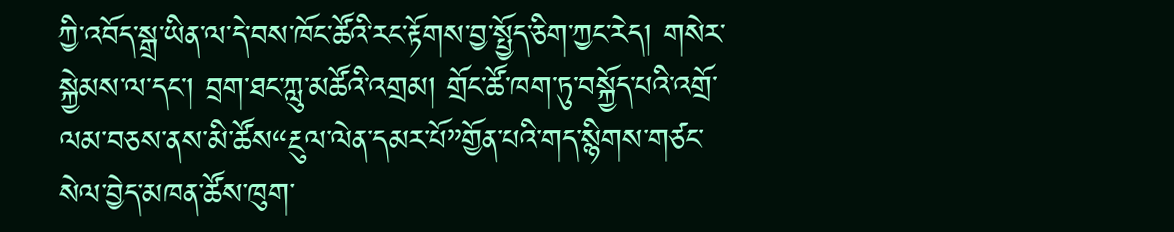ཀྱི་འབོད་སྒྲ་ཡིན་ལ་དེ་བས་ཁོང་ཚོའི་རང་རྟོགས་བྱ་སྤྱོད་ཅིག་ཀྱང་རེད། གསེར་སྐྱེམས་ལ་དང་། བྲག་ཐང་ཀླུ་མཚོའི་འགྲམ། གྲོང་ཚོ་ཁག་ཏུ་བསྐྱོད་པའི་འགྲོ་ལམ་བཅས་ནས་མི་ཚོས“རྔུལ་ལེན་དམར་པོ”གྱོན་པའི་གད་སྙིགས་གཙང་སེལ་བྱེད་མཁན་ཚོས་ཁུག་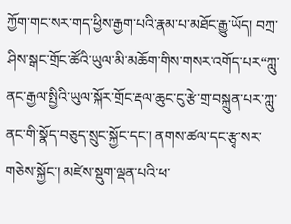ཀྱོག་གང་སར་གད་ཕྱིས་རྒྱག་པའི་རྣམ་པ་མཐོང་རྒྱུ་ཡོད། བཀྲ་ཤིས་སྒང་གྲོང་ཚོའི་ཡུལ་མི་མཆོག་གིས་གསར་འགོད་པར“ཀླུ་ནང་རྒྱལ་སྤྱིའི་ཡུལ་སྐོར་གྲོང་རྡལ་ཆུང་ངུ་རྩེ་གྲ་བསྐྲུན་པར་ཀླུ་ནང་གི་སྣོད་བཅུད་སྲུང་སྐྱོང་དང་། ནགས་ཚལ་དང་རྩྭ་སར་གཅེས་སྐྱོང་། མཛེས་སྡུག་ལྡན་པའི་ཕ་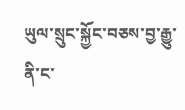ཡུལ་སྲུང་སྐྱོང་བཅས་བྱ་རྒྱུ་ནི་ང་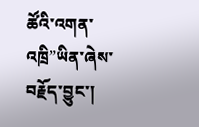ཚོའི་འགན་འཁྲི”ཡིན་ཞེས་བརྗོད་བྱུང་།